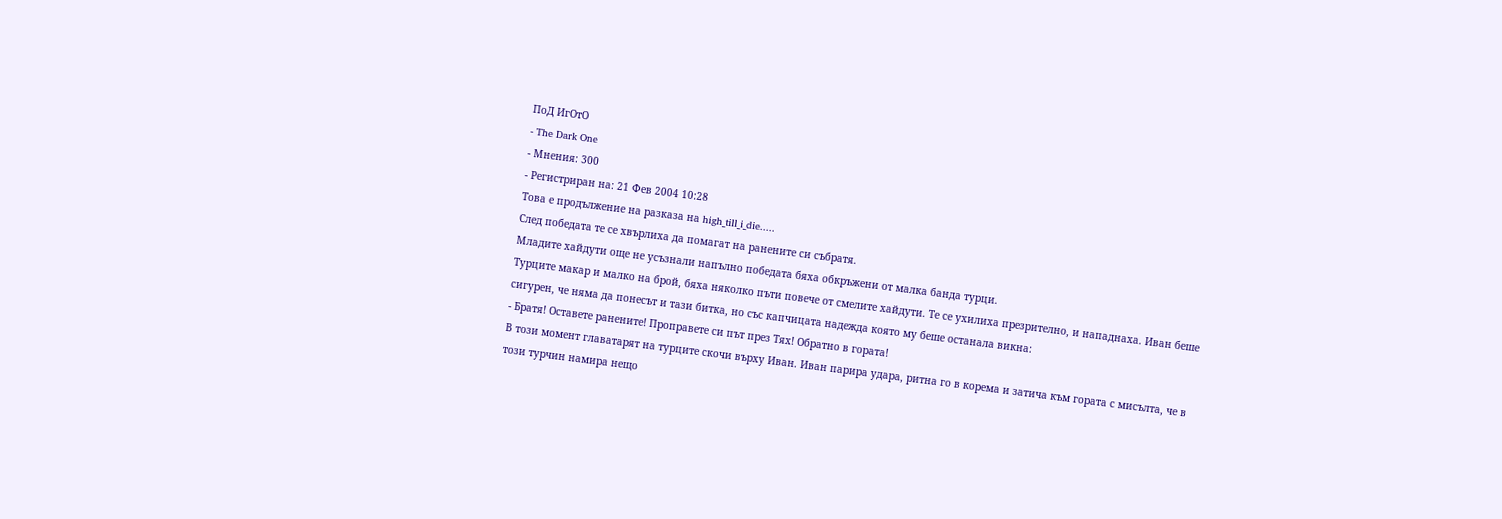ПоД ИгОтО
- The Dark One
- Мнения: 300
- Регистриран на: 21 Фев 2004 10:28
Това е продължение на разказа на high_till_i_die.....
След победата те се хвърлиха да помагат на ранените си събратя.
Младите хайдути още не усъзнали напълно победата бяха обкръжени от малка банда турци.
Турците макар и малко на брой, бяха няколко пъти повече от смелите хайдути. Те се ухилиха презрително, и нападнаха. Иван беше сигурен, че няма да понесът и тази битка, но със капчицата надежда която му беше останала викна:
- Братя! Оставете ранените! Проправете си път през Тях! Обратно в гората!
В този момент главатарят на турците скочи върху Иван. Иван парира удара, ритна го в корема и затича към гората с мисълта, че в този турчин намира нещо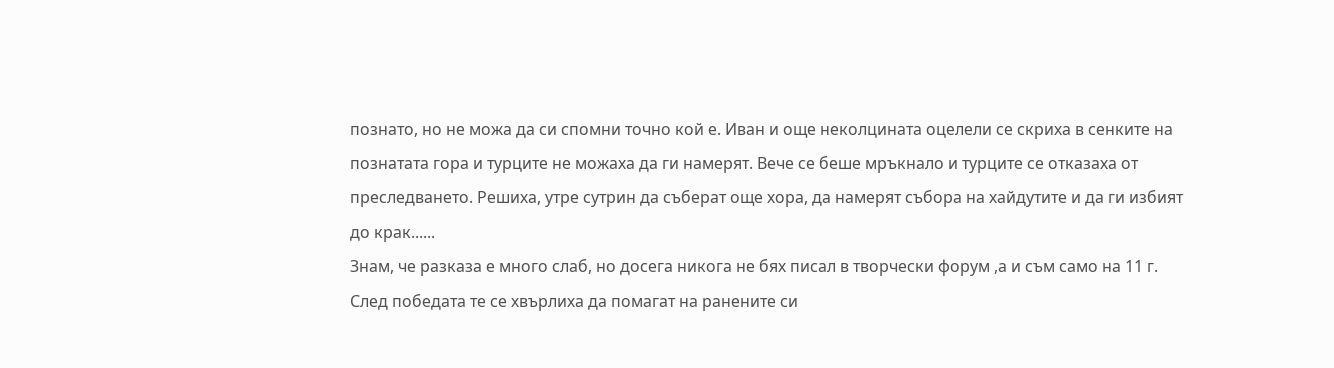познато, но не можа да си спомни точно кой е. Иван и още неколцината оцелели се скриха в сенките на познатата гора и турците не можаха да ги намерят. Вече се беше мръкнало и турците се отказаха от преследването. Решиха, утре сутрин да съберат още хора, да намерят събора на хайдутите и да ги избият до крак......
Знам, че разказа е много слаб, но досега никога не бях писал в творчески форум ,а и съм само на 11 г.
След победата те се хвърлиха да помагат на ранените си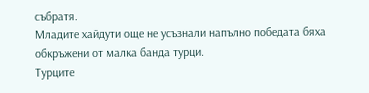събратя.
Младите хайдути още не усъзнали напълно победата бяха обкръжени от малка банда турци.
Турците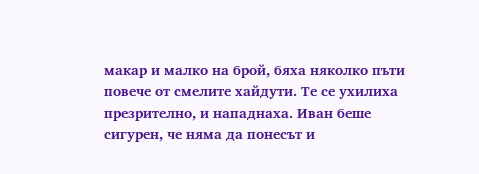макар и малко на брой, бяха няколко пъти повече от смелите хайдути. Те се ухилиха презрително, и нападнаха. Иван беше сигурен, че няма да понесът и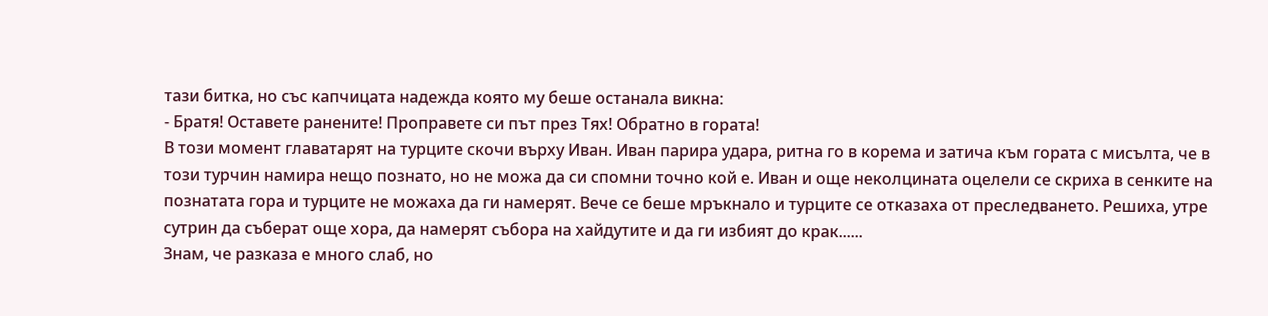тази битка, но със капчицата надежда която му беше останала викна:
- Братя! Оставете ранените! Проправете си път през Тях! Обратно в гората!
В този момент главатарят на турците скочи върху Иван. Иван парира удара, ритна го в корема и затича към гората с мисълта, че в този турчин намира нещо познато, но не можа да си спомни точно кой е. Иван и още неколцината оцелели се скриха в сенките на познатата гора и турците не можаха да ги намерят. Вече се беше мръкнало и турците се отказаха от преследването. Решиха, утре сутрин да съберат още хора, да намерят събора на хайдутите и да ги избият до крак......
Знам, че разказа е много слаб, но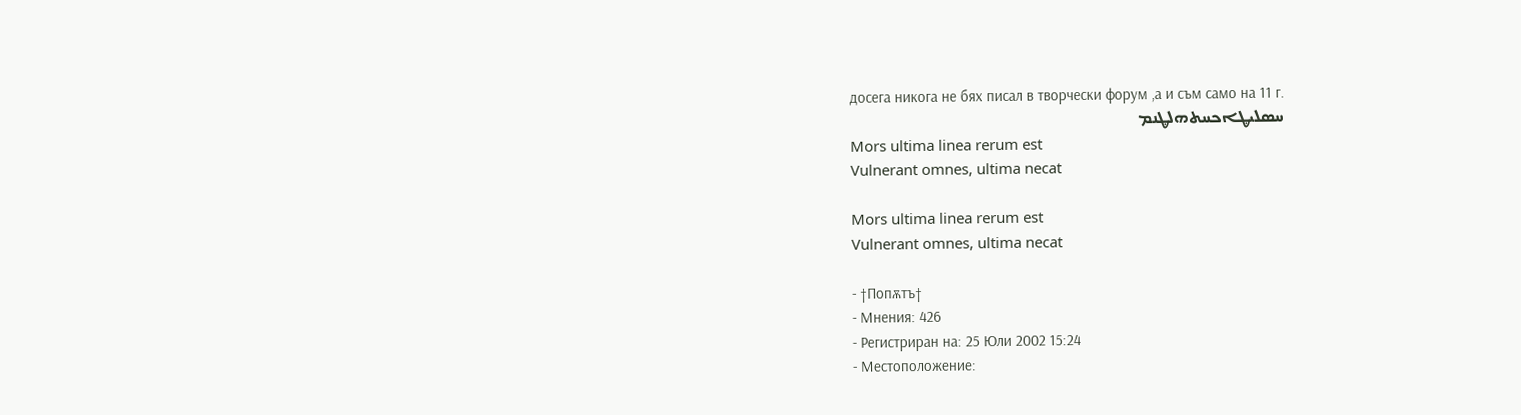досега никога не бях писал в творчески форум ,а и съм само на 11 г.
ܚܤܠܝܜܐܟܚܬܗܠܜܢܡ
Mors ultima linea rerum est
Vulnerant omnes, ultima necat

Mors ultima linea rerum est
Vulnerant omnes, ultima necat

- †Попѫтъ†
- Мнения: 426
- Регистриран на: 25 Юли 2002 15:24
- Местоположение: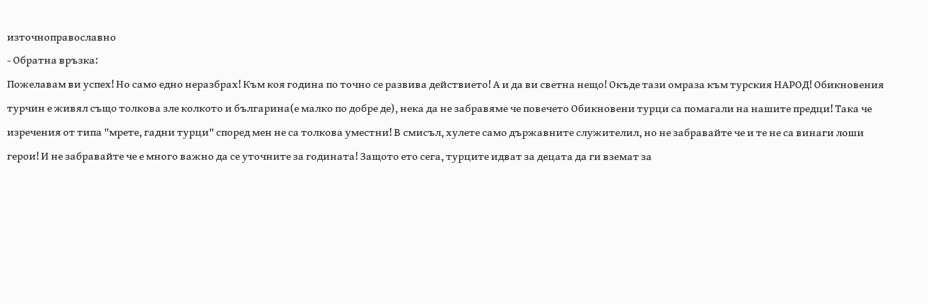източноправославно
- Обратна връзка:
Пожелавам ви успех! Но само едно неразбрах! Към коя година по точно се развива действието! А и да ви светна нещо! Окъде тази омраза към турския НАРОД! Обикновения турчин е живял също толкова зле колкото и българина(е малко по добре де), нека да не забравяме че повечето Обикновени турци са помагали на нашите предци! Така че изречения от типа "мрете, гадни турци" според мен не са толкова уместни! В смисъл, хулете само държавните служителил, но не забравайте че и те не са винаги лоши герои! И не забравайте че е много важно да се уточните за годината! Защото ето сега, турците идват за децата да ги вземат за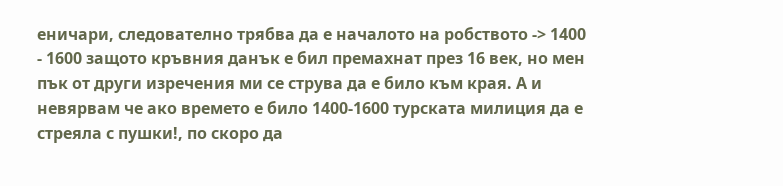еничари, следователно трябва да е началото на робството -> 1400 - 1600 защото кръвния данък е бил премахнат през 16 век, но мен пък от други изречения ми се струва да е било към края. А и невярвам че ако времето е било 1400-1600 турската милиция да е стреяла с пушки!, по скоро да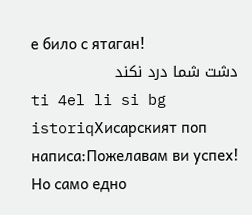е било с ятаган!
دشت شما درد نکند
ti 4el li si bg istoriqХисарският поп написа:Пожелавам ви успех! Но само едно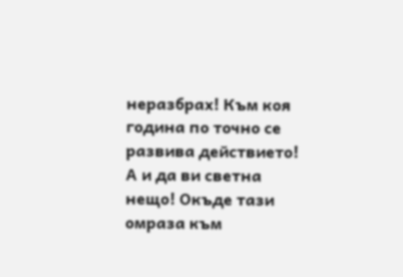неразбрах! Към коя година по точно се развива действието! А и да ви светна нещо! Окъде тази омраза към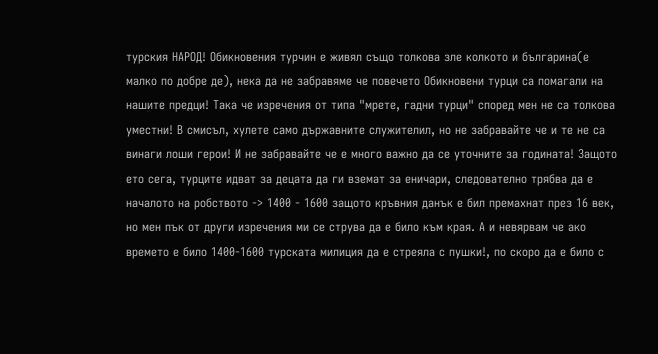турския НАРОД! Обикновения турчин е живял също толкова зле колкото и българина(е малко по добре де), нека да не забравяме че повечето Обикновени турци са помагали на нашите предци! Така че изречения от типа "мрете, гадни турци" според мен не са толкова уместни! В смисъл, хулете само държавните служителил, но не забравайте че и те не са винаги лоши герои! И не забравайте че е много важно да се уточните за годината! Защото ето сега, турците идват за децата да ги вземат за еничари, следователно трябва да е началото на робството -> 1400 - 1600 защото кръвния данък е бил премахнат през 16 век, но мен пък от други изречения ми се струва да е било към края. А и невярвам че ако времето е било 1400-1600 турската милиция да е стреяла с пушки!, по скоро да е било с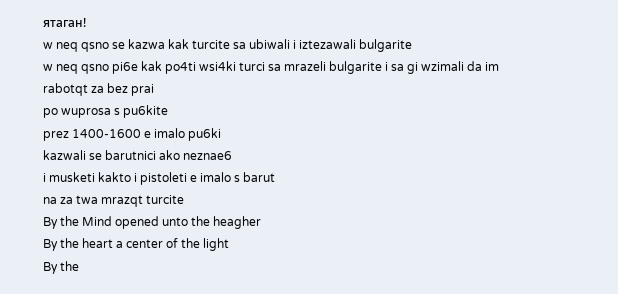ятаган!
w neq qsno se kazwa kak turcite sa ubiwali i iztezawali bulgarite
w neq qsno pi6e kak po4ti wsi4ki turci sa mrazeli bulgarite i sa gi wzimali da im rabotqt za bez prai
po wuprosa s pu6kite
prez 1400-1600 e imalo pu6ki
kazwali se barutnici ako neznae6
i musketi kakto i pistoleti e imalo s barut
na za twa mrazqt turcite
By the Mind opened unto the heagher
By the heart a center of the light
By the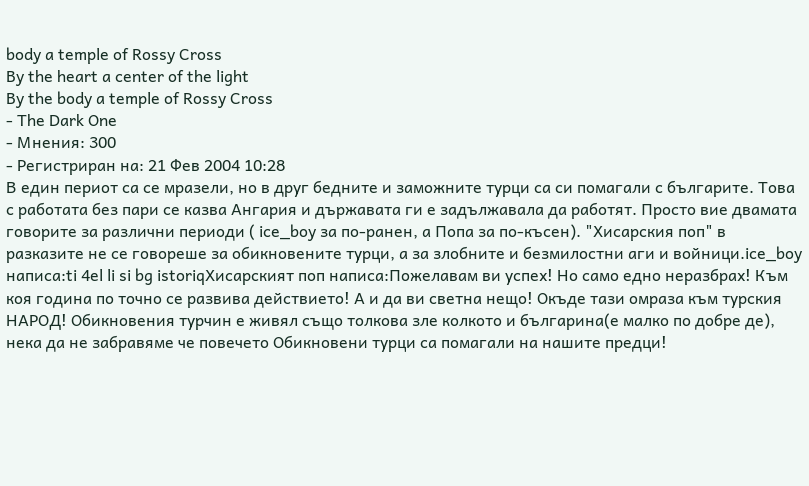body a temple of Rossy Cross
By the heart a center of the light
By the body a temple of Rossy Cross
- The Dark One
- Мнения: 300
- Регистриран на: 21 Фев 2004 10:28
В един периот са се мразели, но в друг бедните и заможните турци са си помагали с българите. Това с работата без пари се казва Ангария и държавата ги е задължавала да работят. Просто вие двамата говорите за различни периоди ( ice_boy за по-ранен, а Попа за по-късен). "Хисарския поп" в разказите не се говореше за обикновените турци, а за злобните и безмилостни аги и войници.ice_boy написа:ti 4el li si bg istoriqХисарският поп написа:Пожелавам ви успех! Но само едно неразбрах! Към коя година по точно се развива действието! А и да ви светна нещо! Окъде тази омраза към турския НАРОД! Обикновения турчин е живял също толкова зле колкото и българина(е малко по добре де), нека да не забравяме че повечето Обикновени турци са помагали на нашите предци!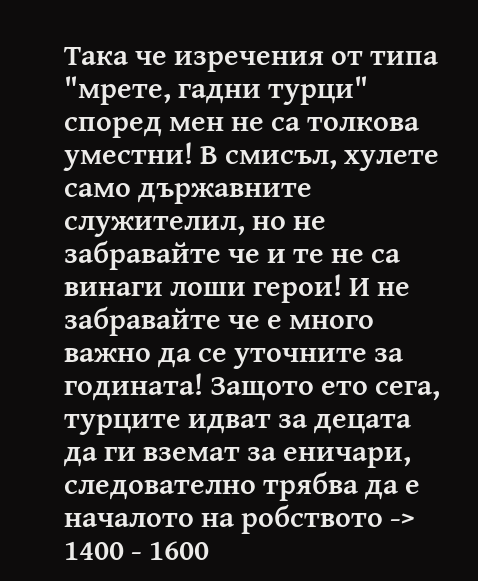Така че изречения от типа "мрете, гадни турци" според мен не са толкова уместни! В смисъл, хулете само държавните служителил, но не забравайте че и те не са винаги лоши герои! И не забравайте че е много важно да се уточните за годината! Защото ето сега, турците идват за децата да ги вземат за еничари, следователно трябва да е началото на робството -> 1400 - 1600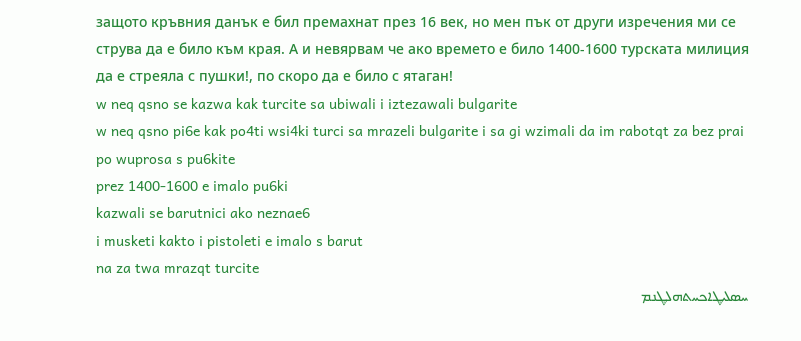защото кръвния данък е бил премахнат през 16 век, но мен пък от други изречения ми се струва да е било към края. А и невярвам че ако времето е било 1400-1600 турската милиция да е стреяла с пушки!, по скоро да е било с ятаган!
w neq qsno se kazwa kak turcite sa ubiwali i iztezawali bulgarite
w neq qsno pi6e kak po4ti wsi4ki turci sa mrazeli bulgarite i sa gi wzimali da im rabotqt za bez prai
po wuprosa s pu6kite
prez 1400-1600 e imalo pu6ki
kazwali se barutnici ako neznae6
i musketi kakto i pistoleti e imalo s barut
na za twa mrazqt turcite
ܚܤܠܝܜܐܟܚܬܗܠܜܢܡ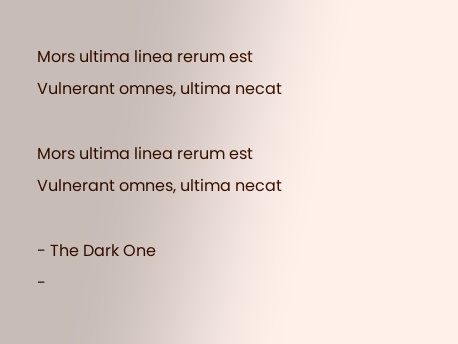Mors ultima linea rerum est
Vulnerant omnes, ultima necat

Mors ultima linea rerum est
Vulnerant omnes, ultima necat

- The Dark One
-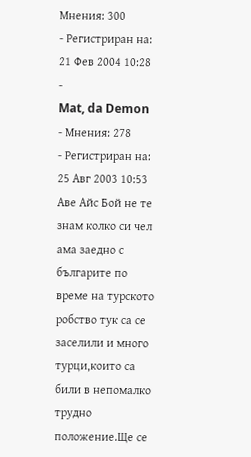Мнения: 300
- Регистриран на: 21 Фев 2004 10:28
-
Mat, da Demon
- Мнения: 278
- Регистриран на: 25 Авг 2003 10:53
Аве Айс Бой не те знам колко си чел ама заедно с българите по време на турското робство тук са се заселили и много турци,които са били в непомалко трудно положение.Ще се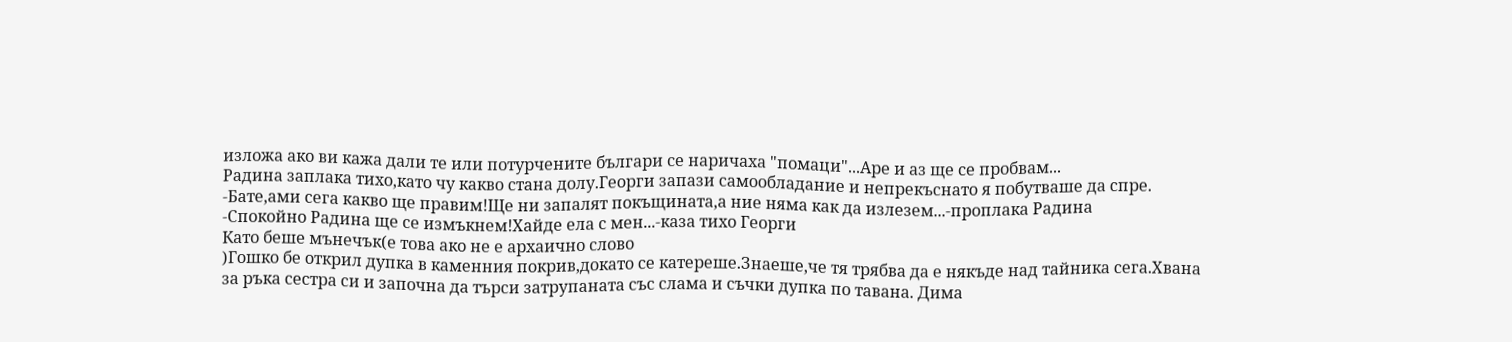изложа ако ви кажа дали те или потурчените българи се наричаха "помаци"...Аре и аз ще се пробвам...
Радина заплака тихо,като чу какво стана долу.Георги запази самообладание и непрекъснато я побутваше да спре.
-Бате,ами сега какво ще правим!Ще ни запалят покъщината,а ние няма как да излезем...-проплака Радина
-Спокойно Радина ще се измъкнем!Хайде ела с мен...-каза тихо Георги
Като беше мънечък(е това ако не е архаично слово
)Гошко бе открил дупка в каменния покрив,докато се катереше.Знаеше,че тя трябва да е някъде над тайника сега.Хвана за ръка сестра си и започна да търси затрупаната със слама и съчки дупка по тавана. Дима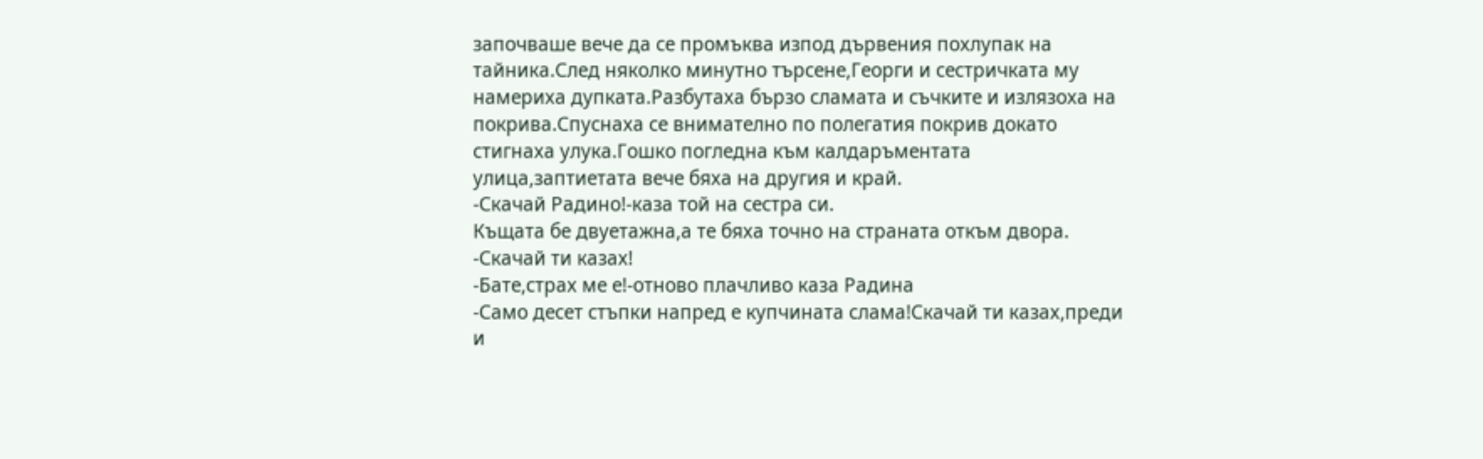започваше вече да се промъква изпод дървения похлупак на тайника.След няколко минутно търсене,Георги и сестричката му намериха дупката.Разбутаха бързо сламата и съчките и излязоха на покрива.Спуснаха се внимателно по полегатия покрив докато стигнаха улука.Гошко погледна към калдаръментата улица,заптиетата вече бяха на другия и край.
-Скачай Радино!-каза той на сестра си.
Къщата бе двуетажна,а те бяха точно на страната откъм двора.
-Скачай ти казах!
-Бате,страх ме е!-отново плачливо каза Радина
-Само десет стъпки напред е купчината слама!Скачай ти казах,преди и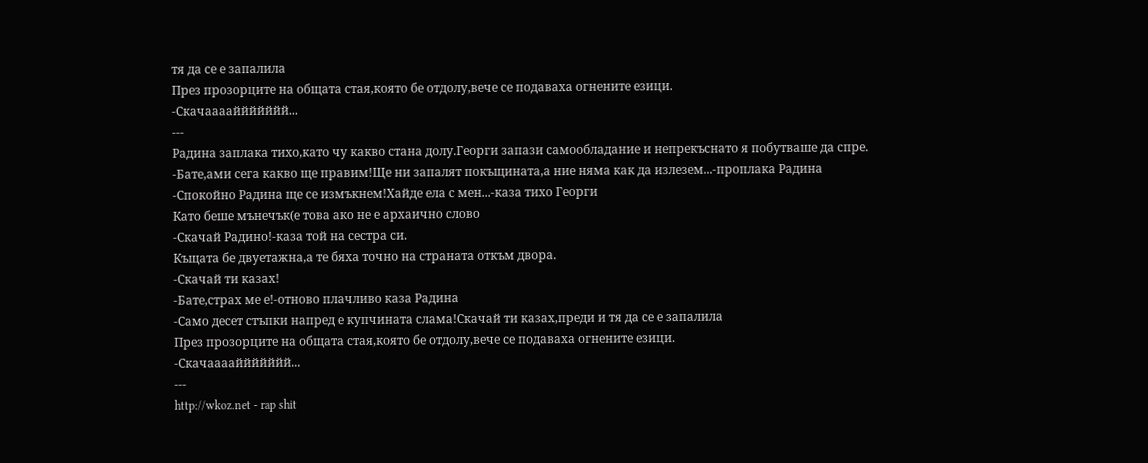тя да се е запалила
През прозорците на общата стая,която бе отдолу,вече се подаваха огнените езици.
-Скачааааййййййй...
---
Радина заплака тихо,като чу какво стана долу.Георги запази самообладание и непрекъснато я побутваше да спре.
-Бате,ами сега какво ще правим!Ще ни запалят покъщината,а ние няма как да излезем...-проплака Радина
-Спокойно Радина ще се измъкнем!Хайде ела с мен...-каза тихо Георги
Като беше мънечък(е това ако не е архаично слово
-Скачай Радино!-каза той на сестра си.
Къщата бе двуетажна,а те бяха точно на страната откъм двора.
-Скачай ти казах!
-Бате,страх ме е!-отново плачливо каза Радина
-Само десет стъпки напред е купчината слама!Скачай ти казах,преди и тя да се е запалила
През прозорците на общата стая,която бе отдолу,вече се подаваха огнените езици.
-Скачааааййййййй...
---
http://wkoz.net - rap shit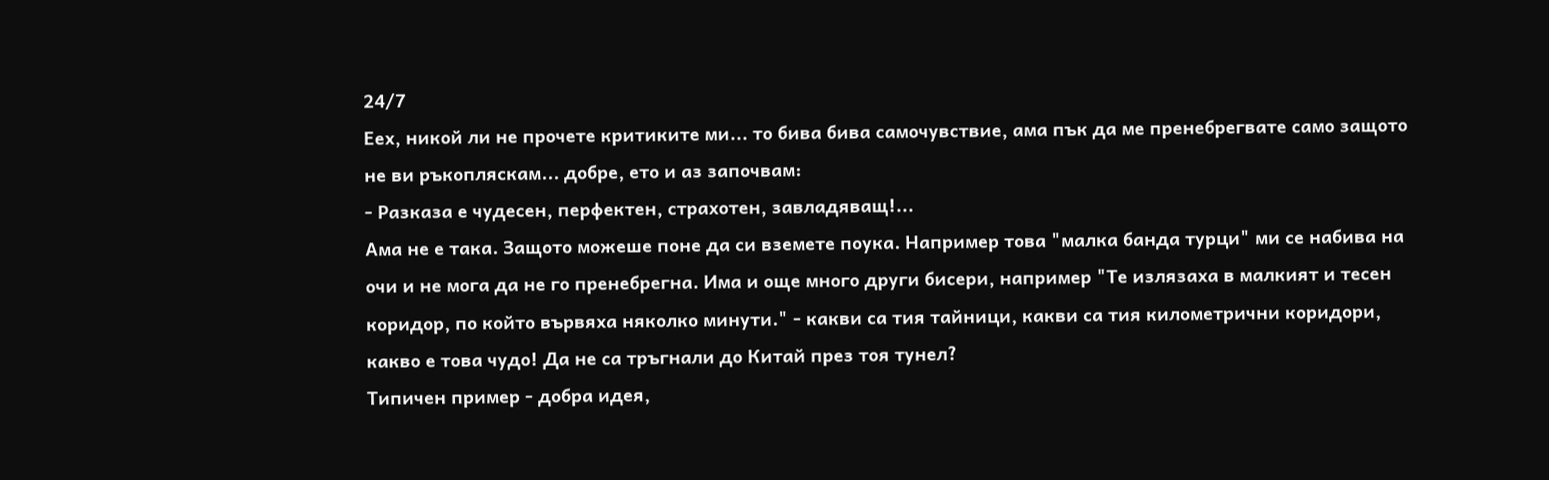24/7
Еех, никой ли не прочете критиките ми... то бива бива самочувствие, ама пък да ме пренебрегвате само защото не ви ръкопляскам... добре, ето и аз започвам:
- Разказа е чудесен, перфектен, страхотен, завладяващ!...
Ама не е така. Защото можеше поне да си вземете поука. Например това "малка банда турци" ми се набива на очи и не мога да не го пренебрегна. Има и още много други бисери, например "Те излязаха в малкият и тесен коридор, по който вървяха няколко минути." - какви са тия тайници, какви са тия километрични коридори, какво е това чудо! Да не са тръгнали до Китай през тоя тунел?
Типичен пример - добра идея,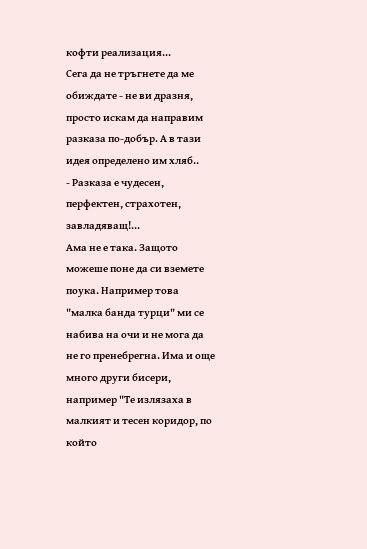кофти реализация...
Сега да не тръгнете да ме обиждате - не ви дразня, просто искам да направим разказа по-добър. А в тази идея определено им хляб..
- Разказа е чудесен, перфектен, страхотен, завладяващ!...
Ама не е така. Защото можеше поне да си вземете поука. Например това "малка банда турци" ми се набива на очи и не мога да не го пренебрегна. Има и още много други бисери, например "Те излязаха в малкият и тесен коридор, по който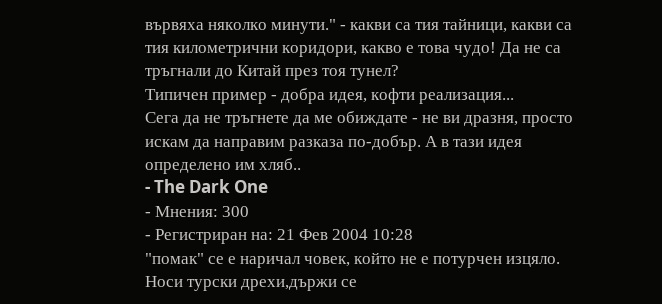вървяха няколко минути." - какви са тия тайници, какви са тия километрични коридори, какво е това чудо! Да не са тръгнали до Китай през тоя тунел?
Типичен пример - добра идея, кофти реализация...
Сега да не тръгнете да ме обиждате - не ви дразня, просто искам да направим разказа по-добър. А в тази идея определено им хляб..
- The Dark One
- Мнения: 300
- Регистриран на: 21 Фев 2004 10:28
"помак" се е наричал човек, който не е потурчен изцяло. Носи турски дрехи,държи се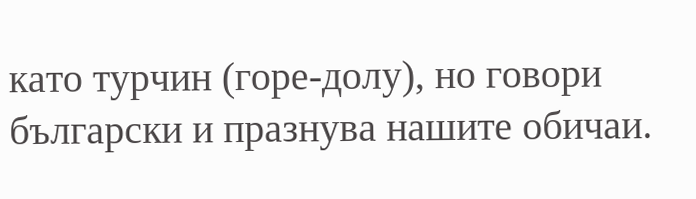като турчин (горе-долу), но говори български и празнува нашите обичаи.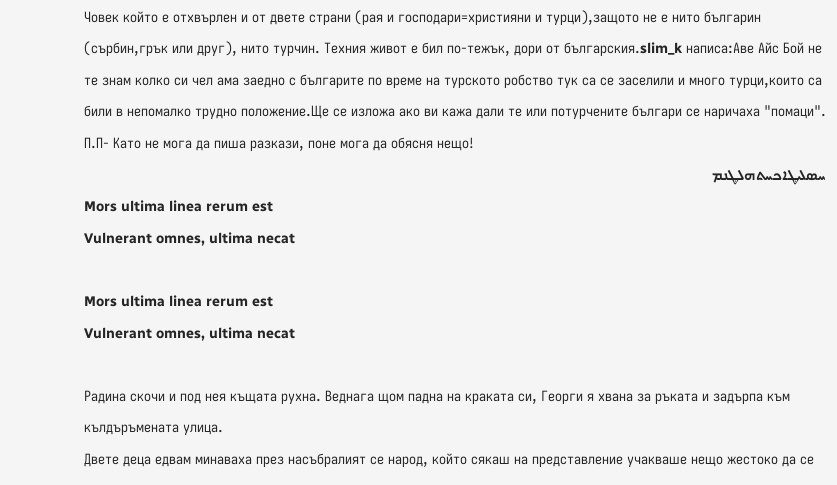Човек който е отхвърлен и от двете страни (рая и господари=християни и турци),защото не е нито българин (сърбин,грък или друг), нито турчин. Техния живот е бил по-тежък, дори от българския.slim_k написа:Аве Айс Бой не те знам колко си чел ама заедно с българите по време на турското робство тук са се заселили и много турци,които са били в непомалко трудно положение.Ще се изложа ако ви кажа дали те или потурчените българи се наричаха "помаци".
П.П- Като не мога да пиша разкази, поне мога да обясня нещо!
ܚܤܠܝܜܐܟܚܬܗܠܜܢܡ
Mors ultima linea rerum est
Vulnerant omnes, ultima necat

Mors ultima linea rerum est
Vulnerant omnes, ultima necat

Радина скочи и под нея къщата рухна. Веднага щом падна на краката си, Георги я хвана за ръката и задърпа към кълдъръмената улица.
Двете деца едвам минаваха през насъбралият се народ, който сякаш на представление учакваше нещо жестоко да се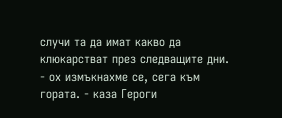случи та да имат какво да клюкарстват през следващите дни.
- ох измъкнахме се, сега към гората. - каза Героги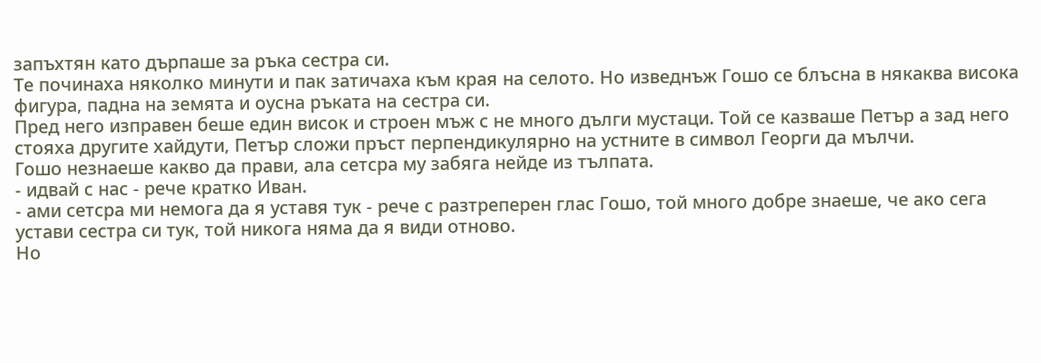запъхтян като дърпаше за ръка сестра си.
Те починаха няколко минути и пак затичаха към края на селото. Но изведнъж Гошо се блъсна в някаква висока фигура, падна на земята и оусна ръката на сестра си.
Пред него изправен беше един висок и строен мъж с не много дълги мустаци. Той се казваше Петър а зад него стояха другите хайдути, Петър сложи пръст перпендикулярно на устните в символ Георги да мълчи.
Гошо незнаеше какво да прави, ала сетсра му забяга нейде из тълпата.
- идвай с нас - рече кратко Иван.
- ами сетсра ми немога да я уставя тук - рече с разтреперен глас Гошо, той много добре знаеше, че ако сега устави сестра си тук, той никога няма да я види отново.
Но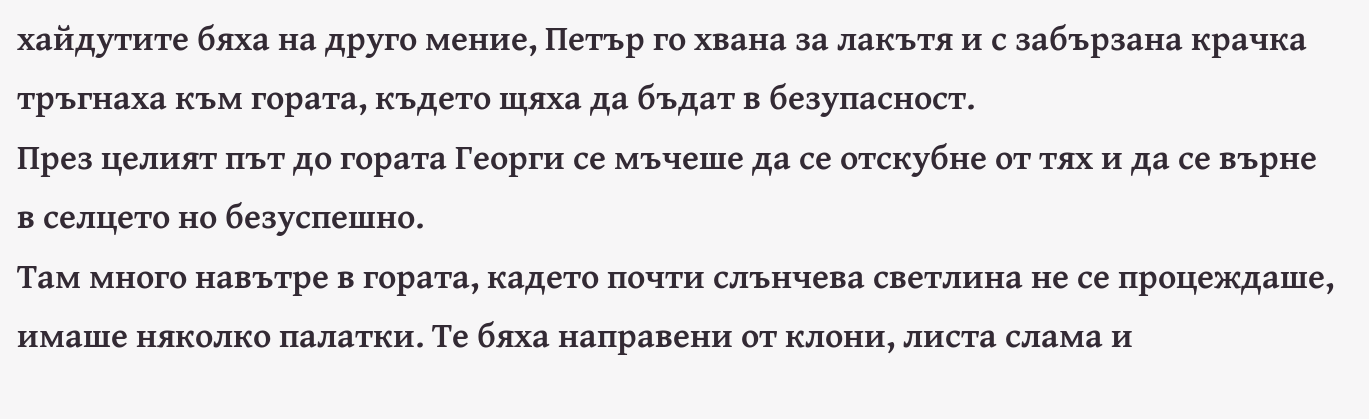хайдутите бяха на друго мение, Петър го хвана за лакътя и с забързана крачка тръгнаха към гората, където щяха да бъдат в безупасност.
През целият път до гората Георги се мъчеше да се отскубне от тях и да се върне в селцето но безуспешно.
Там много навътре в гората, кадето почти слънчева светлина не се процеждаше, имаше няколко палатки. Те бяха направени от клони, листа слама и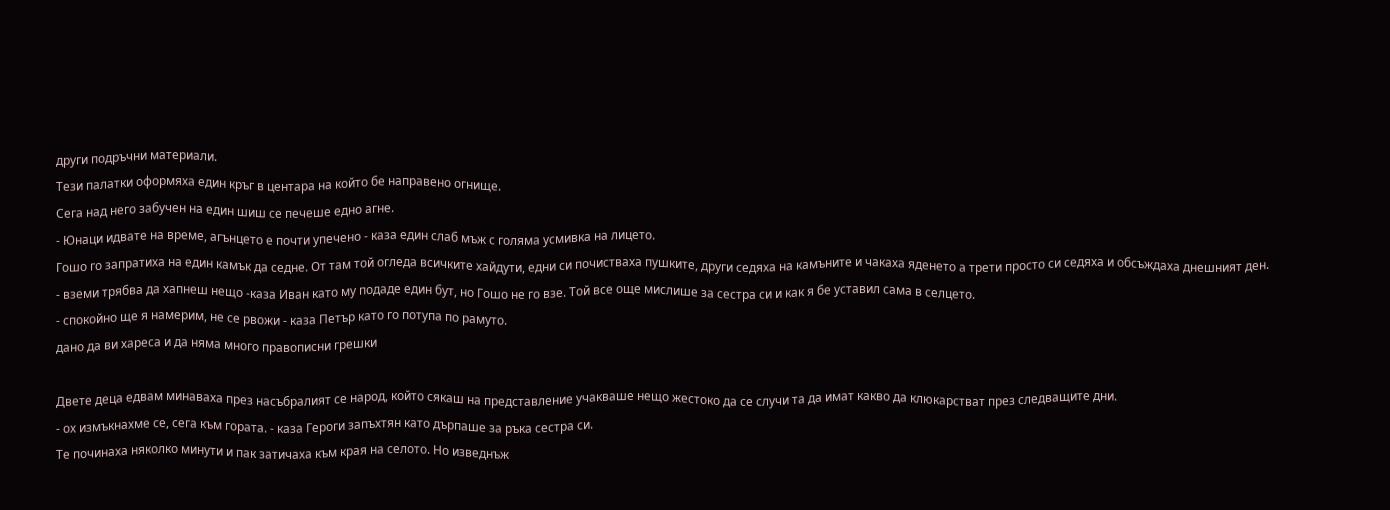други подръчни материали.
Тези палатки оформяха един кръг в центара на който бе направено огнище.
Сега над него забучен на един шиш се печеше едно агне.
- Юнаци идвате на време, агънцето е почти упечено - каза един слаб мъж с голяма усмивка на лицето.
Гошо го запратиха на един камък да седне. От там той огледа всичките хайдути, едни си почистваха пушките, други седяха на камъните и чакаха яденето а трети просто си седяха и обсъждаха днешният ден.
- вземи трябва да хапнеш нещо -каза Иван като му подаде един бут, но Гошо не го взе. Той все още мислише за сестра си и как я бе уставил сама в селцето.
- спокойно ще я намерим, не се рвожи - каза Петър като го потупа по рамуто.
дано да ви хареса и да няма много правописни грешки

Двете деца едвам минаваха през насъбралият се народ, който сякаш на представление учакваше нещо жестоко да се случи та да имат какво да клюкарстват през следващите дни.
- ох измъкнахме се, сега към гората. - каза Героги запъхтян като дърпаше за ръка сестра си.
Те починаха няколко минути и пак затичаха към края на селото. Но изведнъж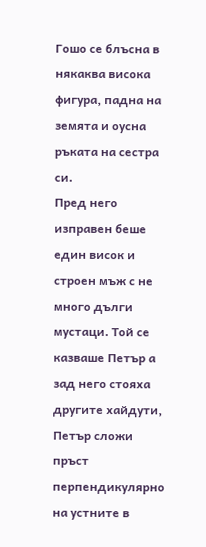Гошо се блъсна в някаква висока фигура, падна на земята и оусна ръката на сестра си.
Пред него изправен беше един висок и строен мъж с не много дълги мустаци. Той се казваше Петър а зад него стояха другите хайдути, Петър сложи пръст перпендикулярно на устните в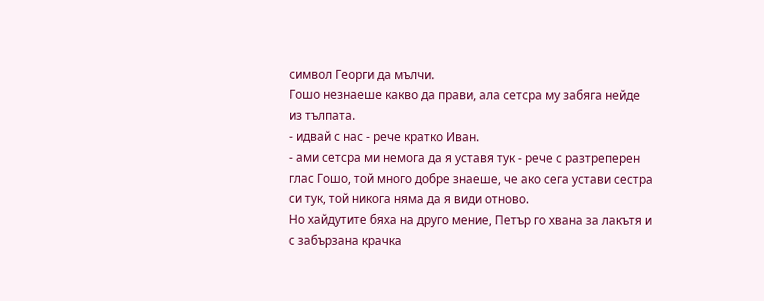символ Георги да мълчи.
Гошо незнаеше какво да прави, ала сетсра му забяга нейде из тълпата.
- идвай с нас - рече кратко Иван.
- ами сетсра ми немога да я уставя тук - рече с разтреперен глас Гошо, той много добре знаеше, че ако сега устави сестра си тук, той никога няма да я види отново.
Но хайдутите бяха на друго мение, Петър го хвана за лакътя и с забързана крачка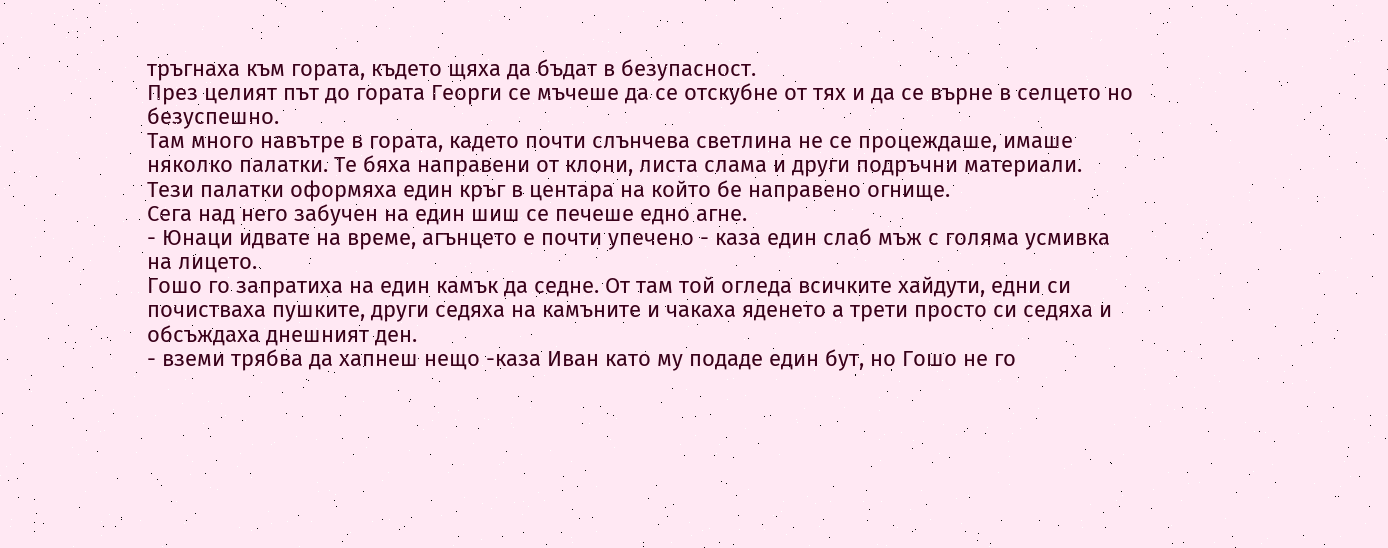тръгнаха към гората, където щяха да бъдат в безупасност.
През целият път до гората Георги се мъчеше да се отскубне от тях и да се върне в селцето но безуспешно.
Там много навътре в гората, кадето почти слънчева светлина не се процеждаше, имаше няколко палатки. Те бяха направени от клони, листа слама и други подръчни материали.
Тези палатки оформяха един кръг в центара на който бе направено огнище.
Сега над него забучен на един шиш се печеше едно агне.
- Юнаци идвате на време, агънцето е почти упечено - каза един слаб мъж с голяма усмивка на лицето.
Гошо го запратиха на един камък да седне. От там той огледа всичките хайдути, едни си почистваха пушките, други седяха на камъните и чакаха яденето а трети просто си седяха и обсъждаха днешният ден.
- вземи трябва да хапнеш нещо -каза Иван като му подаде един бут, но Гошо не го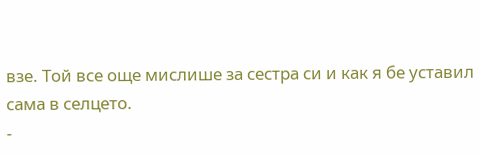взе. Той все още мислише за сестра си и как я бе уставил сама в селцето.
-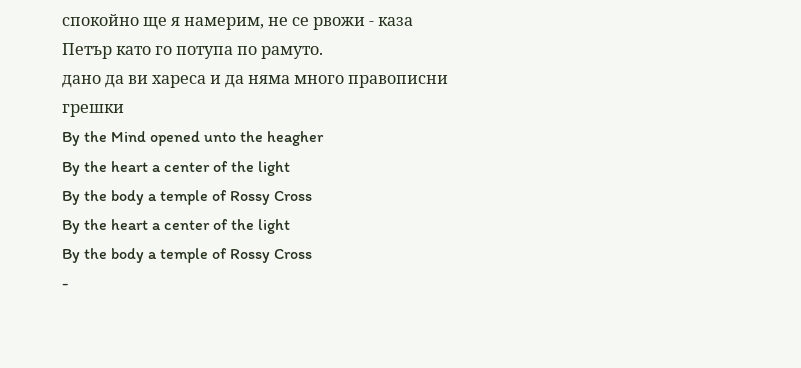спокойно ще я намерим, не се рвожи - каза Петър като го потупа по рамуто.
дано да ви хареса и да няма много правописни грешки
By the Mind opened unto the heagher
By the heart a center of the light
By the body a temple of Rossy Cross
By the heart a center of the light
By the body a temple of Rossy Cross
-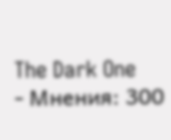The Dark One
- Мнения: 300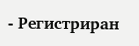- Регистриран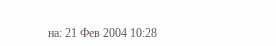на: 21 Фев 2004 10:28